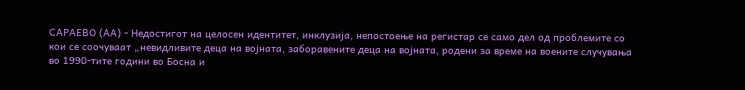САРАЕВО (АА) - Недостигот на целосен идентитет, инклузија, непостоење на регистар се само дел од проблемите со кои се соочуваат „невидливите деца на војната, заборавените деца на војната, родени за време на воените случувања во 1990-тите години во Босна и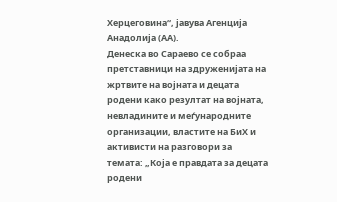Херцеговина“, јавува Агенција Анадолија (АА).
Денеска во Сараево се собраа претставници на здруженијата на жртвите на војната и децата родени како резултат на војната, невладините и меѓународните организации, властите на БиХ и активисти на разговори за темата: „Која е правдата за децата родени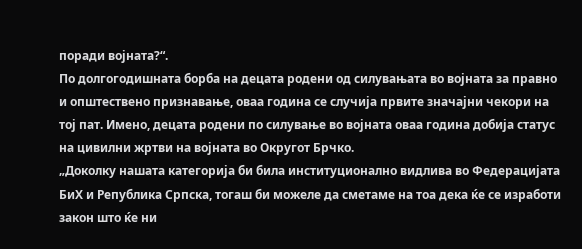поради војната?“.
По долгогодишната борба на децата родени од силувањата во војната за правно и општествено признавање, оваа година се случија првите значајни чекори на тој пат. Имено, децата родени по силување во војната оваа година добија статус на цивилни жртви на војната во Округот Брчко.
„Доколку нашата категорија би била институционално видлива во Федерацијата БиХ и Република Српска, тогаш би можеле да сметаме на тоа дека ќе се изработи закон што ќе ни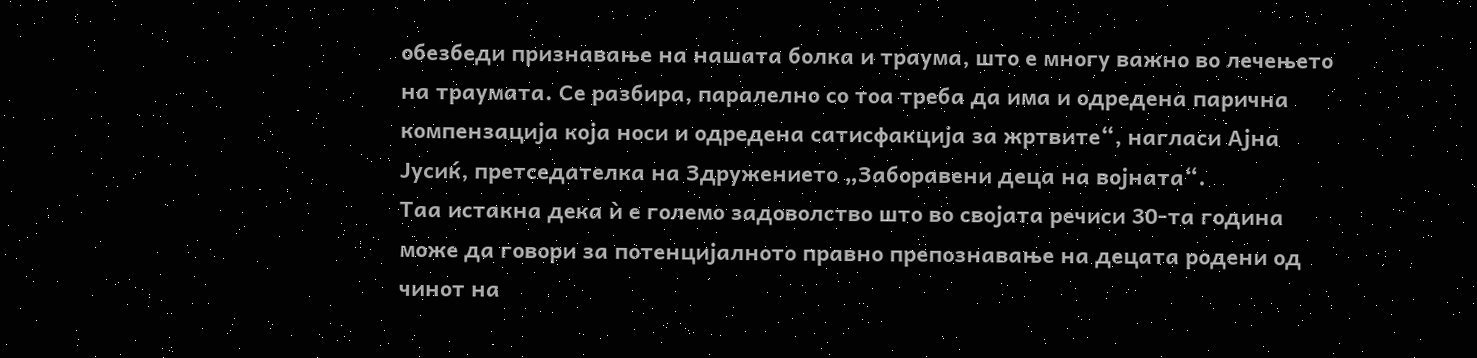обезбеди признавање на нашата болка и траума, што е многу важно во лечењето на траумата. Се разбира, паралелно со тоа треба да има и одредена парична компензација која носи и одредена сатисфакција за жртвите“, нагласи Ајна Јусиќ, претседателка на Здружението „Заборавени деца на војната“.
Таа истакна дека ѝ е големо задоволство што во својата речиси 30-та година може да говори за потенцијалното правно препознавање на децата родени од чинот на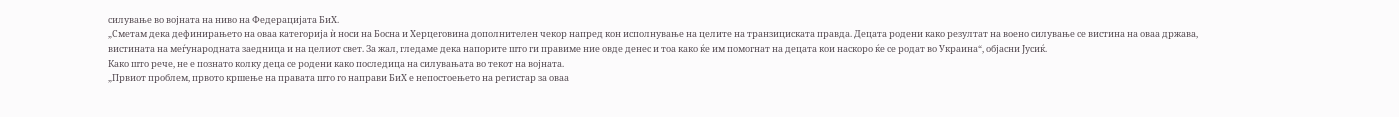силување во војната на ниво на Федерацијата БиХ.
„Сметам дека дефинирањето на оваа категорија ѝ носи на Босна и Херцеговина дополнителен чекор напред кон исполнување на целите на транзициската правда. Децата родени како резултат на воено силување се вистина на оваа држава, вистината на меѓународната заедница и на целиот свет. За жал, гледаме дека напорите што ги правиме ние овде денес и тоа како ќе им помогнат на децата кои наскоро ќе се родат во Украина“, објасни Јусиќ.
Како што рече, не е познато колку деца се родени како последица на силувањата во текот на војната.
„Првиот проблем, првото кршење на правата што го направи БиХ е непостоењето на регистар за оваа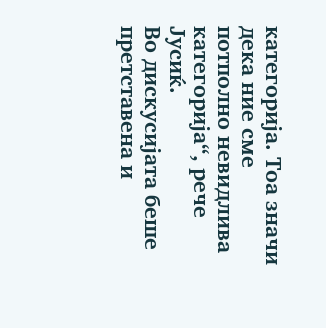категорија. Тоа значи дека ние сме потполно невидлива категорија“, рече Јусиќ.
Во дискусијата беше претставена и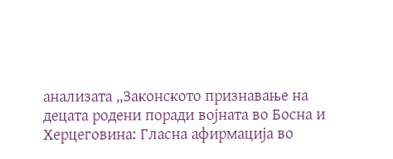анализата „Законското признавање на децата родени поради војната во Босна и Херцеговина: Гласна афирмација во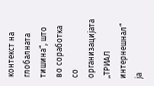контекст на глобалната тишина“, што во соработка со организацијата „ТРИАЛ интернешнал“ ја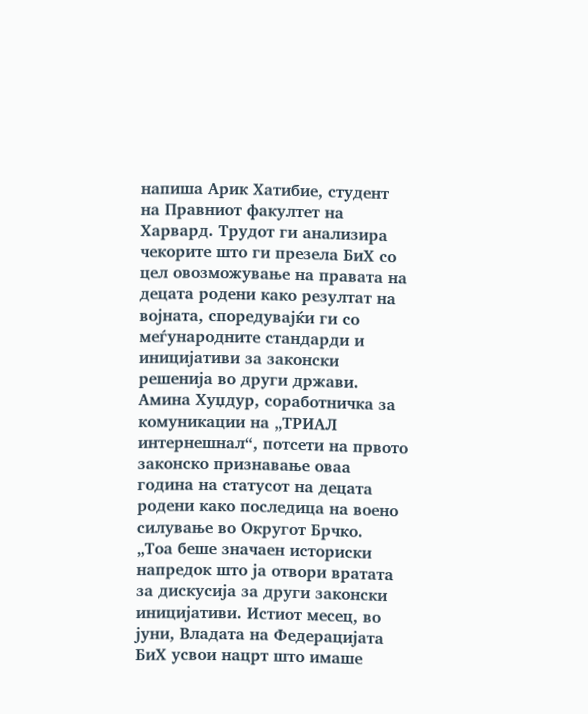напиша Арик Хатибие, студент на Правниот факултет на Харвард. Трудот ги анализира чекорите што ги презела БиХ со цел овозможување на правата на децата родени како резултат на војната, споредувајќи ги со меѓународните стандарди и иницијативи за законски решенија во други држави.
Амина Хуџдур, соработничка за комуникации на „ТРИАЛ интернешнал“, потсети на првото законско признавање оваа година на статусот на децата родени како последица на воено силување во Округот Брчко.
„Тоа беше значаен историски напредок што ја отвори вратата за дискусија за други законски иницијативи. Истиот месец, во јуни, Владата на Федерацијата БиХ усвои нацрт што имаше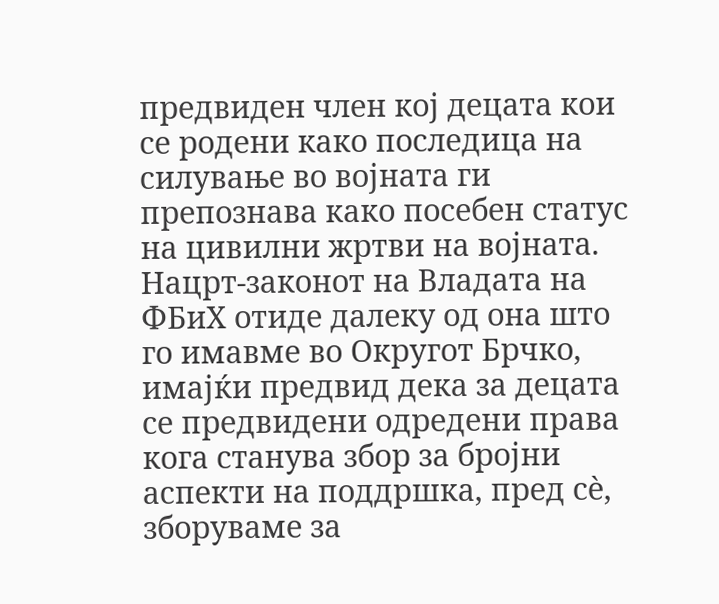предвиден член кој децата кои се родени како последица на силување во војната ги препознава како посебен статус на цивилни жртви на војната. Нацрт-законот на Владата на ФБиХ отиде далеку од она што го имавме во Округот Брчко, имајќи предвид дека за децата се предвидени одредени права кога станува збор за бројни аспекти на поддршка, пред сѐ, зборуваме за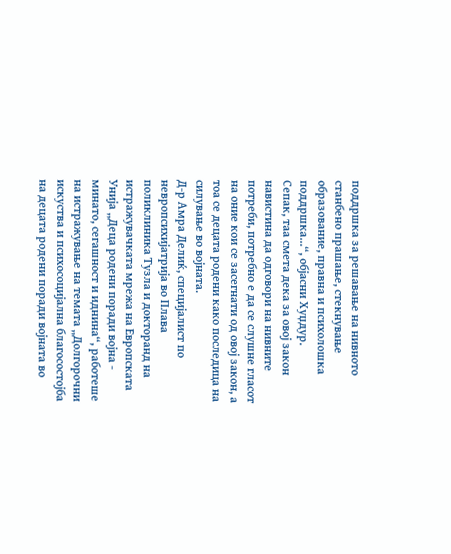поддршка за решавање на нивното станбено прашање, стекнување образование, правна и психолошка поддршка...“, објасни Хуџдур.
Сепак, таа смета дека за овој закон навистина да одговори на нивните потреби, потребно е да се слушне гласот на оние кои се засегнати од овој закон, а тоа се децата родени како последица на силување во војната.
Д-р Амра Делиќ, специјалист по невропсихијатрија во Плава поликлиника Тузла и докторанд на истражувачката мрежа на Европската Унија „Деца родени поради војна - минато, сегашност и иднина“, работеше на истражување на темата „Долгорочни искуства и психосоцијална благосостојба на децата родени поради војната во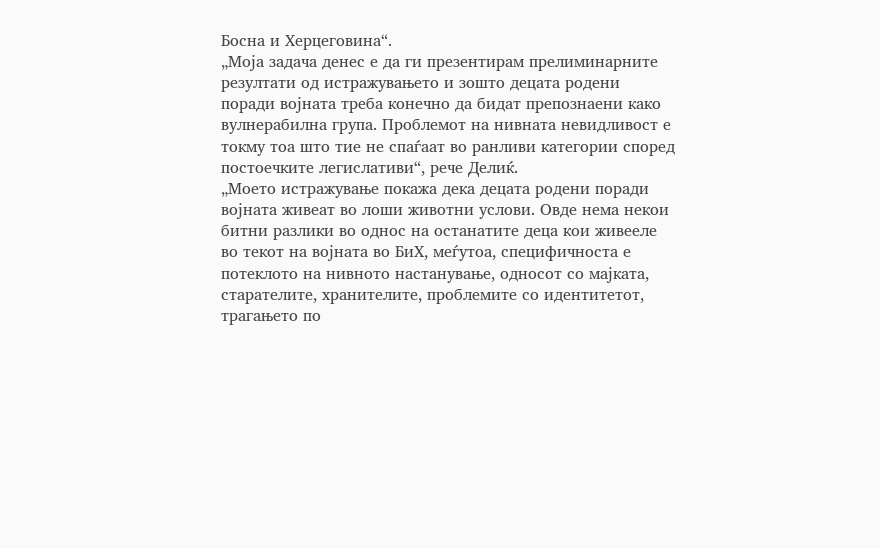Босна и Херцеговина“.
„Моја задача денес е да ги презентирам прелиминарните резултати од истражувањето и зошто децата родени поради војната треба конечно да бидат препознаени како вулнерабилна група. Проблемот на нивната невидливост е токму тоа што тие не спаѓаат во ранливи категории според постоечките легислативи“, рече Делиќ.
„Моето истражување покажа дека децата родени поради војната живеат во лоши животни услови. Овде нема некои битни разлики во однос на останатите деца кои живееле во текот на војната во БиХ, меѓутоа, специфичноста е потеклото на нивното настанување, односот со мајката, старателите, хранителите, проблемите со идентитетот, трагањето по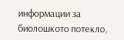информации за биолошкото потекло,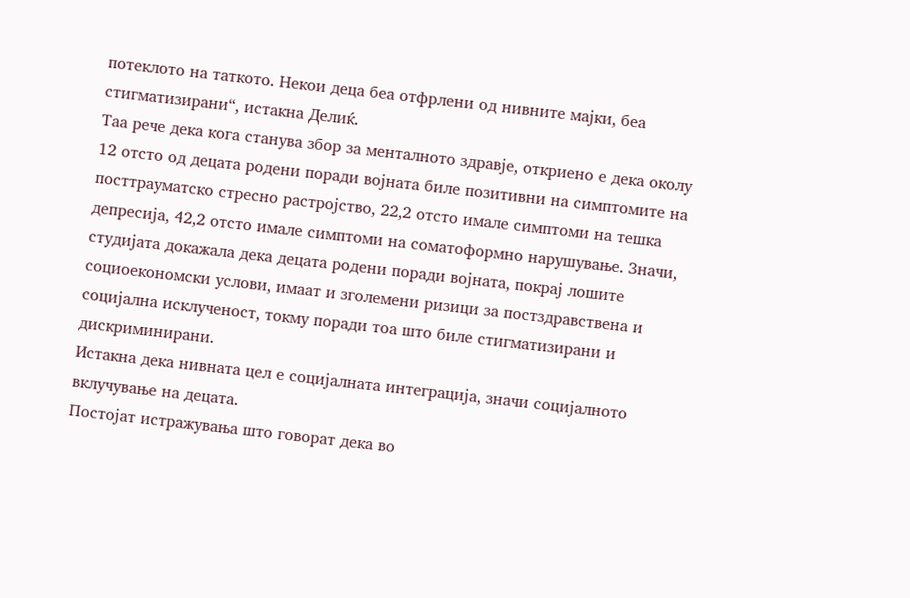потеклото на таткото. Некои деца беа отфрлени од нивните мајки, беа стигматизирани“, истакна Делиќ.
Таа рече дека кога станува збор за менталното здравје, откриено е дека околу 12 отсто од децата родени поради војната биле позитивни на симптомите на посттрауматско стресно растројство, 22,2 отсто имале симптоми на тешка депресија, 42,2 отсто имале симптоми на соматоформно нарушување. Значи, студијата докажала дека децата родени поради војната, покрај лошите социоекономски услови, имаат и зголемени ризици за постздравствена и социјална исклученост, токму поради тоа што биле стигматизирани и дискриминирани.
Истакна дека нивната цел е социјалната интеграција, значи социјалното вклучување на децата.
Постојат истражувања што говорат дека во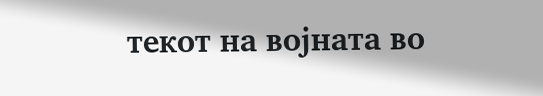текот на војната во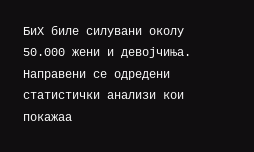БиХ биле силувани околу 50.000 жени и девојчиња. Направени се одредени статистички анализи кои покажаа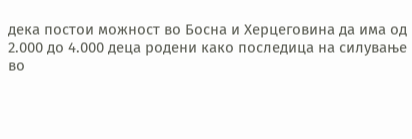дека постои можност во Босна и Херцеговина да има од 2.000 до 4.000 деца родени како последица на силување во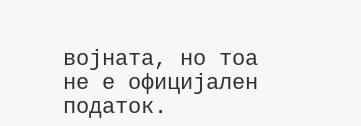војната, но тоа не е официјален податок.